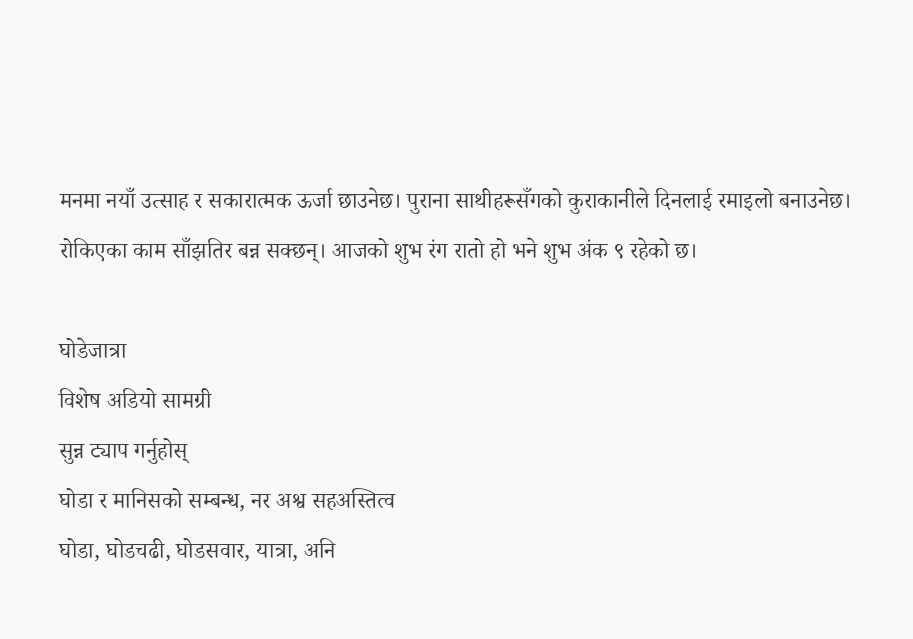मनमा नयाँ उत्साह र सकारात्मक ऊर्जा छाउनेछ। पुराना साथीहरूसँगको कुराकानीले दिनलाई रमाइलो बनाउनेछ। रोकिएका काम साँझतिर बन्न सक्छन्। आजको शुभ रंग रातो हो भने शुभ अंक ९ रहेको छ।

घोडेजात्रा
विशेष अडियो सामग्री
सुन्न ट्याप गर्नुहोस्
घोडा र मानिसको सम्बन्ध, नर अश्व सहअस्तित्व
घोडा, घोडचढी, घोडसवार, यात्रा, अनि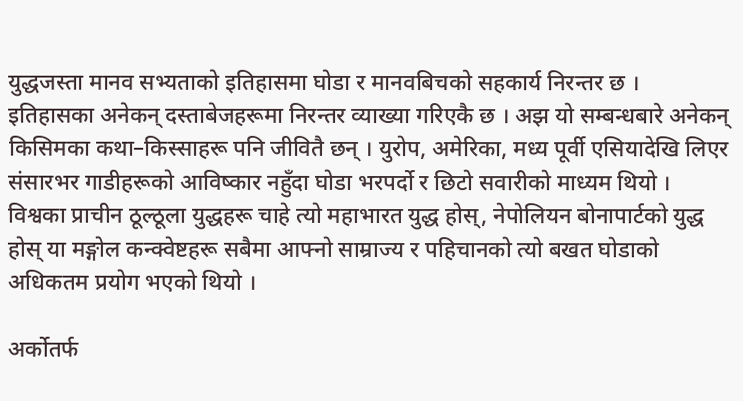युद्धजस्ता मानव सभ्यताको इतिहासमा घोडा र मानवबिचको सहकार्य निरन्तर छ । इतिहासका अनेकन् दस्ताबेजहरूमा निरन्तर व्याख्या गरिएकै छ । अझ यो सम्बन्धबारे अनेकन् किसिमका कथा–किस्साहरू पनि जीवितै छन् । युरोप, अमेरिका, मध्य पूर्वी एसियादेखि लिएर संसारभर गाडीहरूको आविष्कार नहुँदा घोडा भरपर्दो र छिटो सवारीको माध्यम थियो ।
विश्वका प्राचीन ठूल्ठूला युद्धहरू चाहे त्यो महाभारत युद्ध होस्, नेपोलियन बोनापार्टको युद्ध होस् या मङ्गोल कन्क्वेष्टहरू सबैमा आफ्नो साम्राज्य र पहिचानको त्यो बखत घोडाको अधिकतम प्रयोग भएको थियो ।

अर्कोतर्फ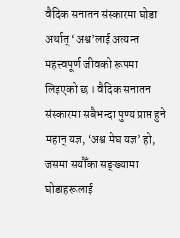वैदिक सनातन संस्कारमा घोडा अर्थात् ‘अश्व’लाई अत्यन्त महत्त्वपूर्ण जीवको रूपमा लिइएको छ । वैदिक सनातन संस्कारमा सबैभन्दा पुण्य प्राप्त हुने महान् यज्ञ, ‘अश्व मेघ यज्ञ’ हो, जसमा सयौँका सङ्ख्यामा घोडाहरूलाई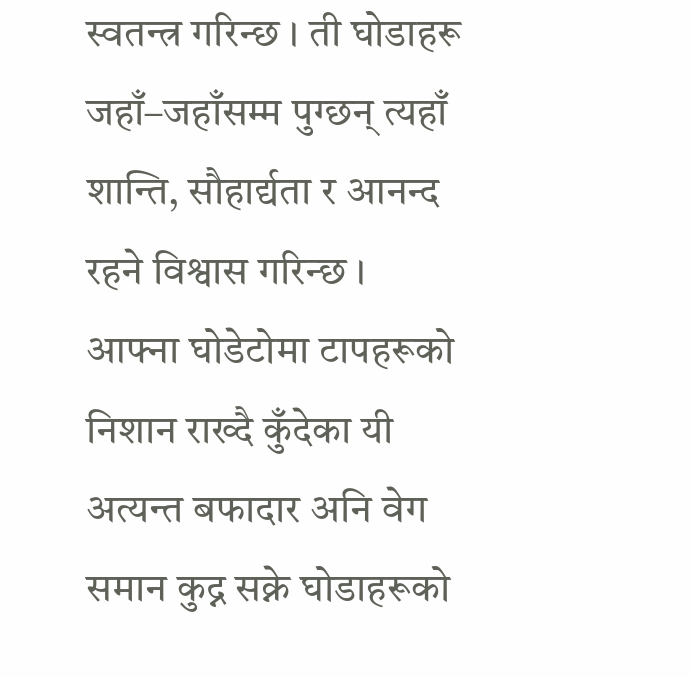स्वतन्त्र गरिन्छ । ती घोडाहरू जहाँ–जहाँसम्म पुग्छन् त्यहाँ शान्ति, सौहार्द्यता र आनन्द रहने विश्वास गरिन्छ ।
आफ्ना घोडेटोमा टापहरूको निशान राख्दै कुँदेका यी अत्यन्त बफादार अनि वेग समान कुद्न सक्ने घोडाहरूको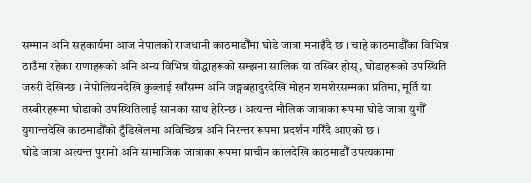सम्मान अनि सहकार्यमा आज नेपालको राजधानी काठमाडौँमा घोडे जात्रा मनाइँदै छ । चाहे काठमाडौँका विभिन्न ठाउँमा रहेका राणाहरूको अनि अन्य विभिन्न योद्धाहरूको सम्झना सालिक या तस्बिर होस्, घोडाहरूको उपस्थिति जरुरी देखिन्छ । नेपोलियनदेखि कुब्लाई खाँसम्म अनि जङ्गबहादुरदेखि मोहन शमशेरसम्मका प्रतिमा, मूर्ति या तस्बीरहरूमा घोडाको उपस्थितिलाई सानका साथ हेरिन्छ । अत्यन्त मौलिक जात्राका रूपमा घोडे जात्रा युगौँ युगान्तदेखि काठमाडौँको टुँडिखेलमा अविच्छिन्न अनि निरन्तर रूपमा प्रदर्शन गरिँदै आएको छ ।
घोडे जात्रा अत्यन्त पुरानो अनि सामाजिक जात्राका रूपमा प्राचीन कालदेखि काठमाडौँ उपत्यकामा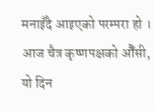मनाइँदै आइएको परम्परा हो । आज चैत्र कृष्णपक्षको औँसी, यो दिन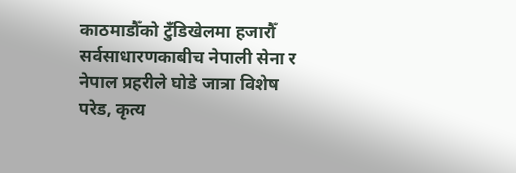काठमाडौँको टुँडिखेलमा हजारौँ सर्वसाधारणकाबीच नेपाली सेना र नेपाल प्रहरीले घोडे जात्रा विशेष परेड, कृत्य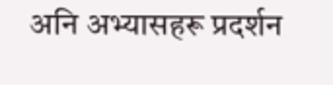अनि अभ्यासहरू प्रदर्शन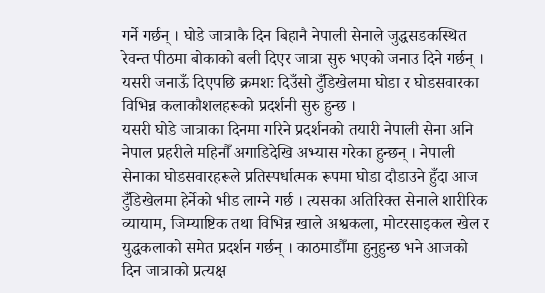गर्ने गर्छन् । घोडे जात्राकै दिन बिहानै नेपाली सेनाले जुद्धसडकस्थित रेवन्त पीठमा बोकाको बली दिएर जात्रा सुरु भएको जनाउ दिने गर्छन् । यसरी जनाऊँ दिएपछि क्रमशः दिउँसो टुँडिखेलमा घोडा र घोडसवारका विभिन्न कलाकौशलहरूको प्रदर्शनी सुरु हुन्छ ।
यसरी घोडे जात्राका दिनमा गरिने प्रदर्शनको तयारी नेपाली सेना अनि नेपाल प्रहरीले महिनौँ अगाडिदेखि अभ्यास गरेका हुन्छन् । नेपाली सेनाका घोडसवारहरूले प्रतिस्पर्धात्मक रूपमा घोडा दौडाउने हुँदा आज टुँडिखेलमा हेर्नेको भीड लाग्ने गर्छ । त्यसका अतिरिक्त सेनाले शारीरिक व्यायाम, जिम्याष्टिक तथा विभिन्न खाले अश्वकला, मोटरसाइकल खेल र युद्धकलाको समेत प्रदर्शन गर्छन् । काठमाडौँमा हुनुहुन्छ भने आजको दिन जात्राको प्रत्यक्ष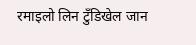रमाइलो लिन टुँडिखेल जान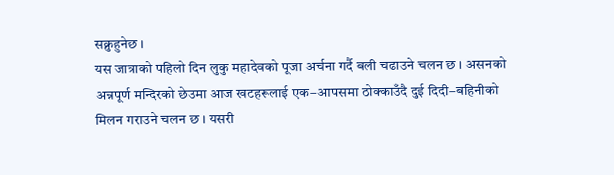सक्नुहुनेछ ।
यस जात्राको पहिलो दिन लुकु महादेवको पूजा अर्चना गर्दै बली चढाउने चलन छ । असनको अन्नपूर्ण मन्दिरको छेउमा आज खटहरूलाई एक–आपसमा ठोक्काउँदै दुई दिदी–बहिनीको मिलन गराउने चलन छ । यसरी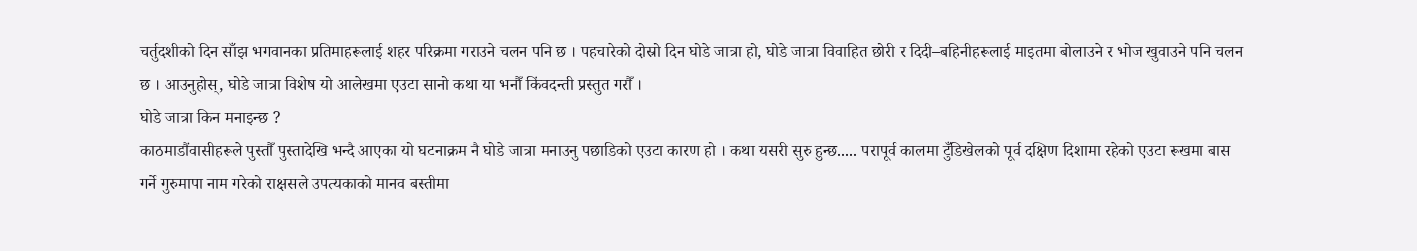चर्तुदशीको दिन साँझ भगवानका प्रतिमाहरूलाई शहर परिक्रमा गराउने चलन पनि छ । पहचारेको दोस्रो दिन घोडे जात्रा हो, घोडे जात्रा विवाहित छोरी र दिदी–बहिनीहरूलाई माइतमा बोलाउने र भोज खुवाउने पनि चलन छ । आउनुहोस्, घोडे जात्रा विशेष यो आलेखमा एउटा सानो कथा या भनौँ किंवदन्ती प्रस्तुत गरौँ ।
घोडे जात्रा किन मनाइन्छ ?
काठमाडौंवासीहरूले पुस्तौँ पुस्तादेखि भन्दै आएका यो घटनाक्रम नै घोडे जात्रा मनाउनु पछाडिको एउटा कारण हो । कथा यसरी सुरु हुन्छ..... परापूर्व कालमा टुँडिखेलको पूर्व दक्षिण दिशामा रहेको एउटा रूखमा बास गर्ने गुरुमापा नाम गरेको राक्षसले उपत्यकाको मानव बस्तीमा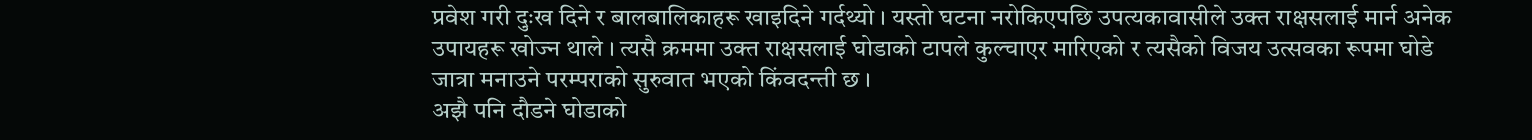प्रवेश गरी दुःख दिने र बालबालिकाहरू खाइदिने गर्दथ्यो । यस्तो घटना नरोकिएपछि उपत्यकावासीले उक्त राक्षसलाई मार्न अनेक उपायहरू खोज्न थाले । त्यसै क्रममा उक्त राक्षसलाई घोडाको टापले कुल्चाएर मारिएको र त्यसैको विजय उत्सवका रूपमा घोडे जात्रा मनाउने परम्पराको सुरुवात भएको किंवदन्ती छ ।
अझै पनि दौडने घोडाको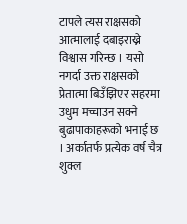टापले त्यस राक्षसको आत्मालाई दबाइराख्ने विश्वास गरिन्छ । यसो नगर्दा उक्त राक्षसको प्रेतात्मा बिउँझिएर सहरमा उधुम मच्चाउन सक्ने बुढापाकाहरूको भनाई छ । अर्कातर्फ प्रत्येक वर्ष चैत्र शुक्ल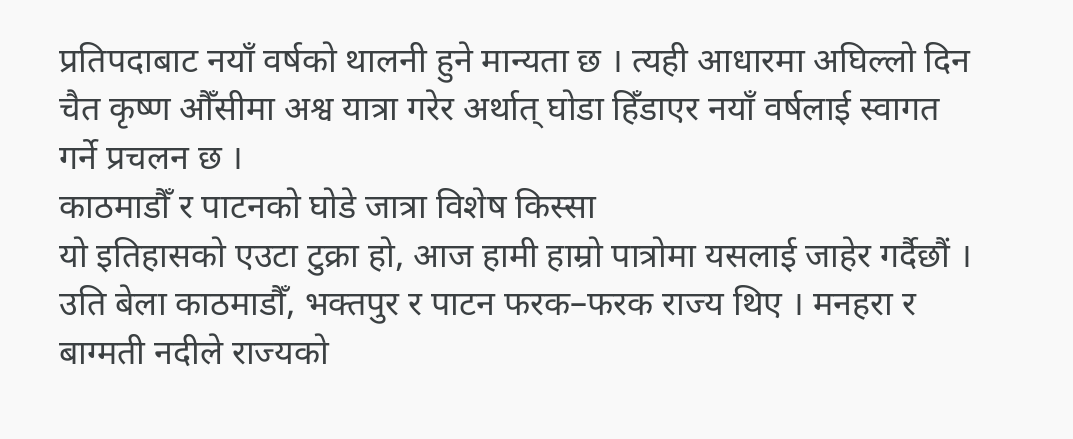प्रतिपदाबाट नयाँ वर्षको थालनी हुने मान्यता छ । त्यही आधारमा अघिल्लो दिन चैत कृष्ण औँसीमा अश्व यात्रा गरेर अर्थात् घोडा हिँडाएर नयाँ वर्षलाई स्वागत गर्ने प्रचलन छ ।
काठमाडौँ र पाटनको घोडे जात्रा विशेष किस्सा
यो इतिहासको एउटा टुक्रा हो, आज हामी हाम्रो पात्रोमा यसलाई जाहेर गर्दैछौं । उति बेला काठमाडौँ, भक्तपुर र पाटन फरक–फरक राज्य थिए । मनहरा र बाग्मती नदीले राज्यको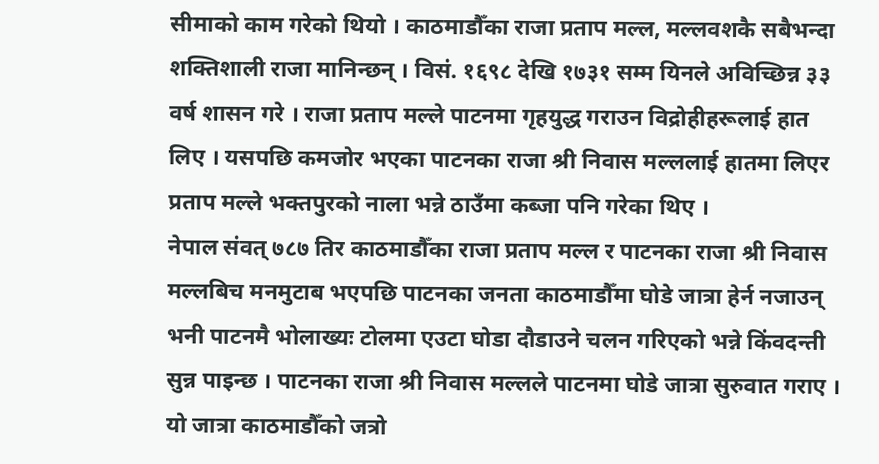सीमाको काम गरेको थियो । काठमाडौँका राजा प्रताप मल्ल, मल्लवशकै सबैभन्दा शक्तिशाली राजा मानिन्छन् । विसं. १६९८ देखि १७३१ सम्म यिनले अविच्छिन्न ३३ वर्ष शासन गरे । राजा प्रताप मल्ले पाटनमा गृहयुद्ध गराउन विद्रोहीहरूलाई हात लिए । यसपछि कमजोर भएका पाटनका राजा श्री निवास मल्ललाई हातमा लिएर प्रताप मल्ले भक्तपुरको नाला भन्ने ठाउँमा कब्जा पनि गरेका थिए ।
नेपाल संवत् ७८७ तिर काठमाडौँका राजा प्रताप मल्ल र पाटनका राजा श्री निवास मल्लबिच मनमुटाब भएपछि पाटनका जनता काठमाडौँमा घोडे जात्रा हेर्न नजाउन् भनी पाटनमै भोलाख्यः टोलमा एउटा घोडा दौडाउने चलन गरिएको भन्ने किंवदन्ती सुन्न पाइन्छ । पाटनका राजा श्री निवास मल्लले पाटनमा घोडे जात्रा सुरुवात गराए । यो जात्रा काठमाडौँको जत्रो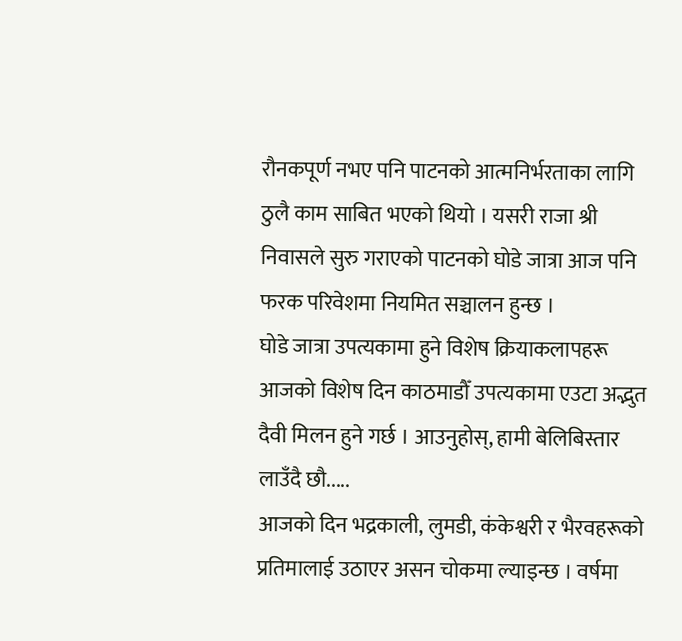रौनकपूर्ण नभए पनि पाटनको आत्मनिर्भरताका लागि ठुलै काम साबित भएको थियो । यसरी राजा श्री निवासले सुरु गराएको पाटनको घोडे जात्रा आज पनि फरक परिवेशमा नियमित सञ्चालन हुन्छ ।
घोडे जात्रा उपत्यकामा हुने विशेष क्रियाकलापहरू
आजको विशेष दिन काठमाडौँ उपत्यकामा एउटा अद्भुत दैवी मिलन हुने गर्छ । आउनुहोस्, हामी बेलिबिस्तार लाउँदै छौ.....
आजको दिन भद्रकाली, लुमडी, कंकेश्वरी र भैरवहरूको प्रतिमालाई उठाएर असन चोकमा ल्याइन्छ । वर्षमा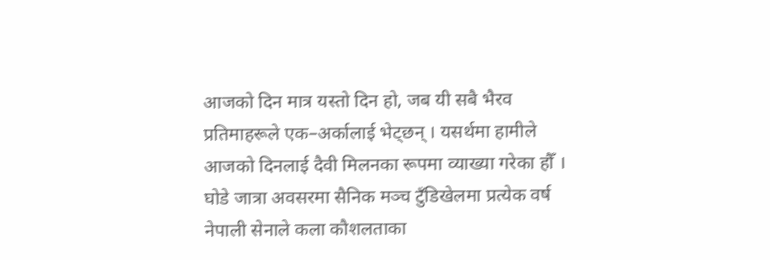आजको दिन मात्र यस्तो दिन हो, जब यी सबै भैरव प्रतिमाहरूले एक–अर्कालाई भेट्छन् । यसर्थमा हामीले आजको दिनलाई दैवी मिलनका रूपमा व्याख्या गरेका हौँ ।
घोडे जात्रा अवसरमा सैनिक मञ्च टुँडिखेलमा प्रत्येक वर्ष नेपाली सेनाले कला कौशलताका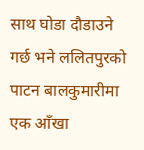साथ घोडा दौडाउने गर्छ भने ललितपुरको पाटन बालकुमारीमा एक आँखा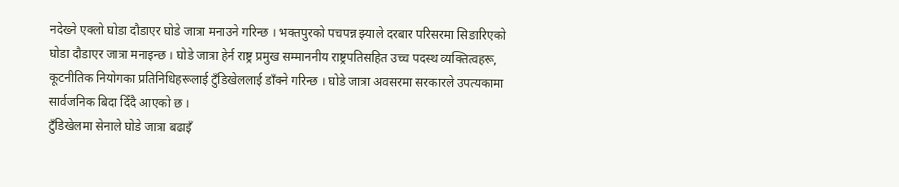नदेख्ने एक्लो घोडा दौडाएर घोडे जात्रा मनाउने गरिन्छ । भक्तपुरको पचपन्न झ्याले दरबार परिसरमा सिङारिएको घोडा दौडाएर जात्रा मनाइन्छ । घोडे जात्रा हेर्न राष्ट्र प्रमुख सम्माननीय राष्ट्रपतिसहित उच्च पदस्थ व्यक्तित्वहरू, कूटनीतिक नियोगका प्रतिनिधिहरूलाई टुँडिखेललाई डाँक्ने गरिन्छ । घोडे जात्रा अवसरमा सरकारले उपत्यकामा सार्वजनिक बिदा दिँदै आएको छ ।
टुँडिखेलमा सेनाले घोडे जात्रा बढाइँ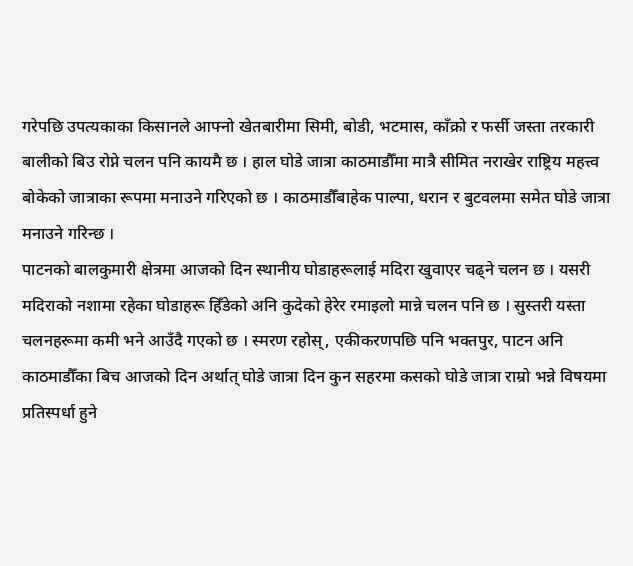गरेपछि उपत्यकाका किसानले आफ्नो खेतबारीमा सिमी, बोडी, भटमास, काँक्रो र फर्सी जस्ता तरकारी बालीको बिउ रोप्ने चलन पनि कायमै छ । हाल घोडे जात्रा काठमाडौँमा मात्रै सीमित नराखेर राष्ट्रिय महत्त्व बोकेको जात्राका रूपमा मनाउने गरिएको छ । काठमाडौँबाहेक पाल्पा, धरान र बुटवलमा समेत घोडे जात्रा मनाउने गरिन्छ ।
पाटनको बालकुमारी क्षेत्रमा आजको दिन स्थानीय घोडाहरूलाई मदिरा खुवाएर चढ्ने चलन छ । यसरी मदिराको नशामा रहेका घोडाहरू हिँडेको अनि कुदेको हेरेर रमाइलो मान्ने चलन पनि छ । सुस्तरी यस्ता चलनहरूमा कमी भने आउँदै गएको छ । स्मरण रहोस्, एकीकरणपछि पनि भक्तपुर, पाटन अनि काठमाडौँका बिच आजको दिन अर्थात् घोडे जात्रा दिन कुन सहरमा कसको घोडे जात्रा राम्रो भन्ने विषयमा प्रतिस्पर्धा हुने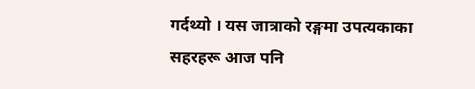गर्दथ्यो । यस जात्राको रङ्गमा उपत्यकाका सहरहरू आज पनि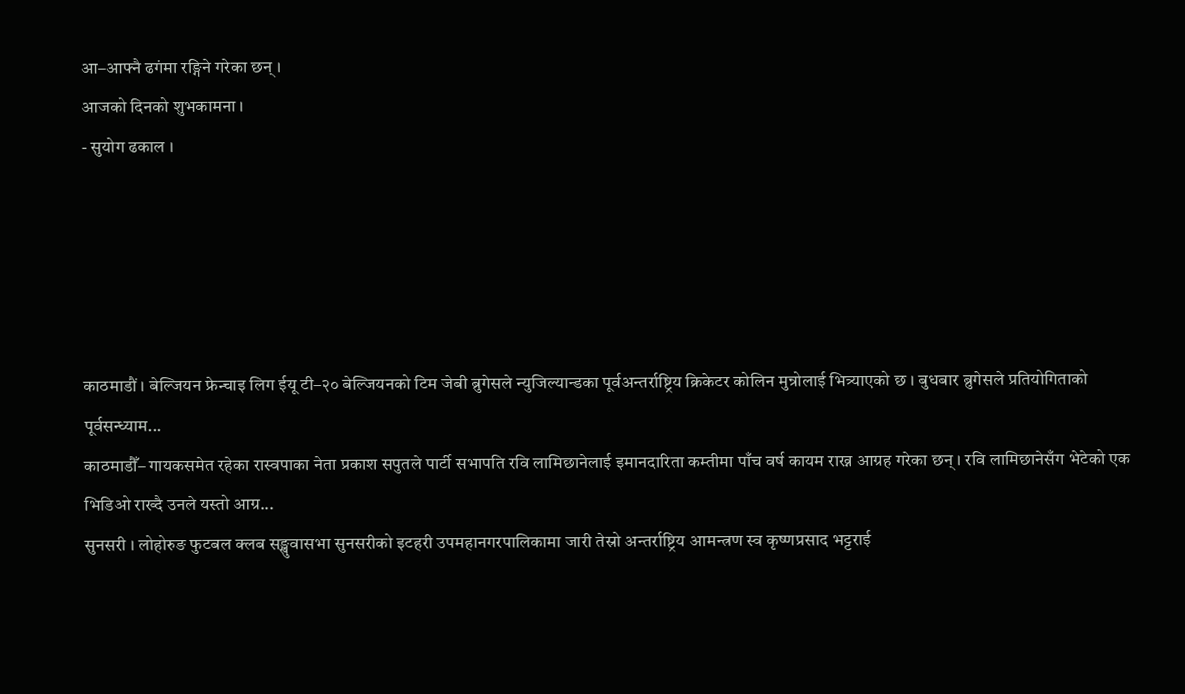आ–आफ्नै ढगंमा रङ्गिने गरेका छन् ।
आजको दिनको शुभकामना ।
- सुयोग ढकाल ।





काठमाडौं । बेल्जियन फ्रेन्चाइ लिग ईयू टी–२० बेल्जियनको टिम जेबी ब्रुगेसले न्युजिल्यान्डका पूर्वअन्तर्राष्ट्रिय क्रिकेटर कोलिन मुन्रोलाई भित्र्याएको छ । बुधबार ब्रुगेसले प्रतियोगिताको पूर्वसन्ध्याम...
काठमाडौँ– गायकसमेत रहेका रास्वपाका नेता प्रकाश सपुतले पार्टी सभापति रवि लामिछानेलाई इमानदारिता कम्तीमा पाँच वर्ष कायम राख्न आग्रह गरेका छन् । रवि लामिछानेसँग भेटेको एक भिडिओ राख्दै उनले यस्तो आग्र...
सुनसरी । लोहोरुङ फुटबल क्लब सङ्खुवासभा सुनसरीको इटहरी उपमहानगरपालिकामा जारी तेस्रो अन्तर्राष्ट्रिय आमन्त्रण स्व कृष्णप्रसाद भट्टराई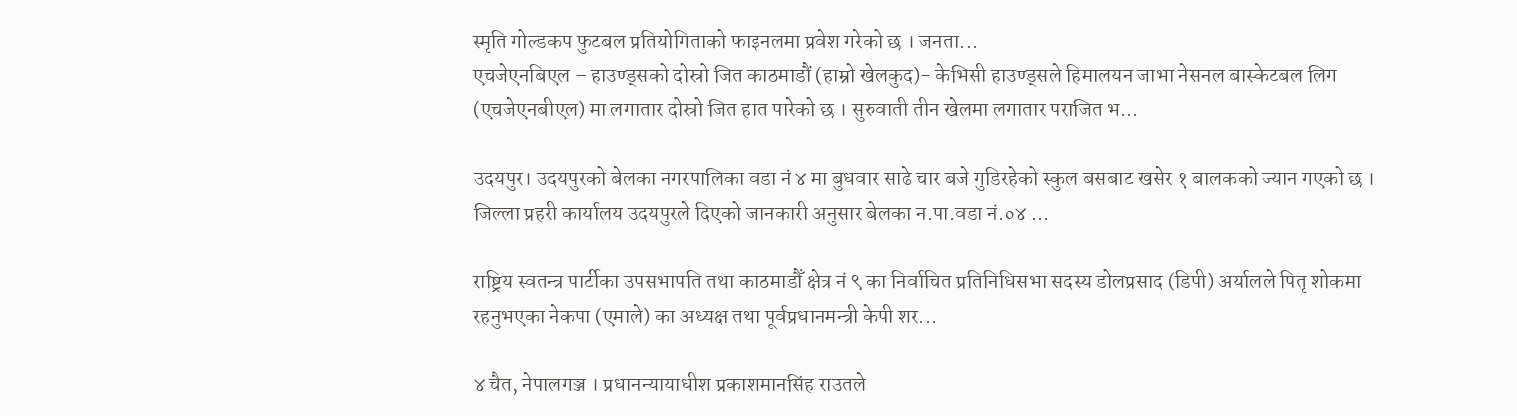स्मृति गोल्डकप फुटबल प्रतियोगिताको फाइनलमा प्रवेश गरेको छ । जनता...
एचजेएनबिएल – हाउण्ड्सको दोस्रो जित काठमाडौं (हाम्रो खेलकुद)- केभिसी हाउण्ड्सले हिमालयन जाभा नेसनल बास्केटबल लिग (एचजेएनबीएल) मा लगातार दोस्रो जित हात पारेको छ । सुरुवाती तीन खेलमा लगातार पराजित भ...

उदयपुर। उदयपुरको बेलका नगरपालिका वडा नं ४ मा बुधवार साढे चार बजे गुडिरहेको स्कुल बसबाट खसेर १ बालकको ज्यान गएको छ । जिल्ला प्रहरी कार्यालय उदयपुरले दिएको जानकारी अनुसार बेलका न.पा.वडा नं.०४ ...

राष्ट्रिय स्वतन्त्र पार्टीका उपसभापति तथा काठमाडौँ क्षेत्र नं ९ का निर्वाचित प्रतिनिधिसभा सदस्य डोलप्रसाद (डिपी) अर्यालले पितृ शोकमा रहनुभएका नेकपा (एमाले) का अध्यक्ष तथा पूर्वप्रधानमन्त्री केपी शर...

४ चैत, नेपालगञ्ज । प्रधानन्यायाधीश प्रकाशमानसिंह राउतले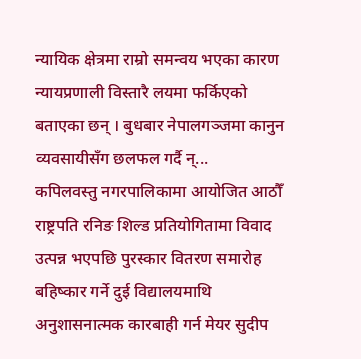न्यायिक क्षेत्रमा राम्रो समन्वय भएका कारण न्यायप्रणाली विस्तारै लयमा फर्किएको बताएका छन् । बुधबार नेपालगञ्जमा कानुन व्यवसायीसँग छलफल गर्दै न्...
कपिलवस्तु नगरपालिकामा आयोजित आठौँ राष्ट्रपति रनिङ शिल्ड प्रतियोगितामा विवाद उत्पन्न भएपछि पुरस्कार वितरण समारोह बहिष्कार गर्ने दुई विद्यालयमाथि अनुशासनात्मक कारबाही गर्न मेयर सुदीप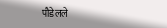पौडेलले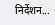निर्देशन...